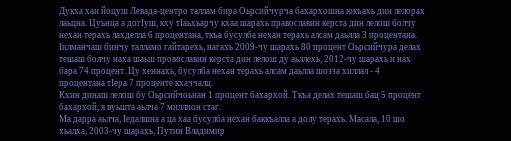Дукха хан йоцуш Левада-центро таллам бира Оьрсийчурча бахархошна юкъахь дин лелорах лаьцна. Цуьнца а догIуш, кху тIаьхьарчу кхаа шарахь православин керста дин лелош болчу нехан терахь лахделла 6 процентана, ткъа бусулба нехан терахь алсам даьлла 3 процентана.
Iилманчаш бинчу талламо гайтарехь, нагахь 2009-чу шарахь 80 процент Оьрсийчура делах тешаш болчу наха шаьш провославин керста дин лелош ду аьллехь, 2012-чу шарахь и нах бара 74 процент. Цу хеннахь, бусулба нехан терахь алсам даьлла шозза хиллал - 4 процентана тIера 7 проценте кхаччалц.
Кхин динаш лелош бу Оьрсийчоьнан 1 процент бахархой. Ткъа делах тешаш бац 5 процент бахархой, я вуьшта аьлча 7 миллион стаг.
Ма дарра аьлча, Iедалшна а ца хаа бусулба нехан баккъалла а долу терахь. Масала, 10 шо хьалха, 2003-чу шарахь, Путин Владимир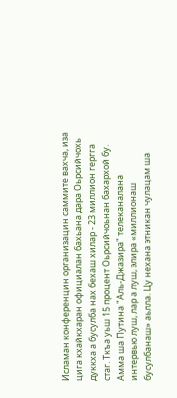Исламан конференцин организацин саммите вахча, иза цига кхайкхаран официалан бахьана дара Оьрсийчохь дуккха а бусулба нах бехаш хилар - 23 миллион гергга стаг. Ткъа уьш 15 процент Оьрсийчоьнан бахархой бу.
Амма ша Путина "Аль-Джазира" телеканалана интервью луш, лар а луш, элира «миллионаш бусулбанаш» аьлла. Цу нехана этникан чулацам ша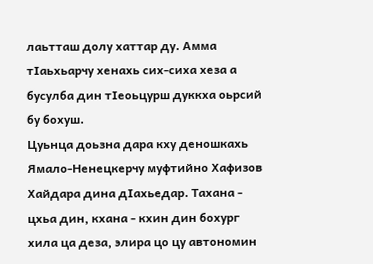лаьтташ долу хаттар ду. Амма тIаьхьарчу хенахь сих-сиха хеза а бусулба дин тIеоьцурш дуккха оьрсий бу бохуш.
Цуьнца доьзна дара кху деношкахь Ямало-Ненецкерчу муфтийно Хафизов Хайдара дина дIахьедар. Тахана - цхьа дин, кхана - кхин дин бохург хила ца деза, элира цо цу автономин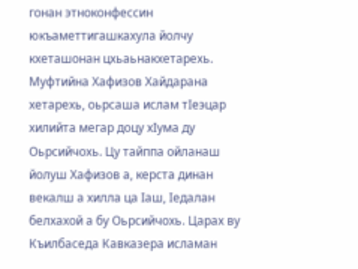гонан этноконфессин юкъаметтигашкахула йолчу кхеташонан цхьаьнакхетарехь.
Муфтийна Хафизов Хайдарана хетарехь, оьрсаша ислам тIеэцар хилийта мегар доцу хIума ду Оьрсийчохь. Цу тайппа ойланаш йолуш Хафизов а, керста динан векалш а хилла ца Iаш, Iедалан белхахой а бу Оьрсийчохь. Царах ву Къилбаседа Кавказера исламан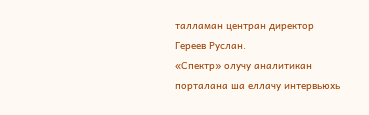талламан центран директор Гереев Руслан.
«Спектр» олучу аналитикан порталана ша еллачу интервьюхь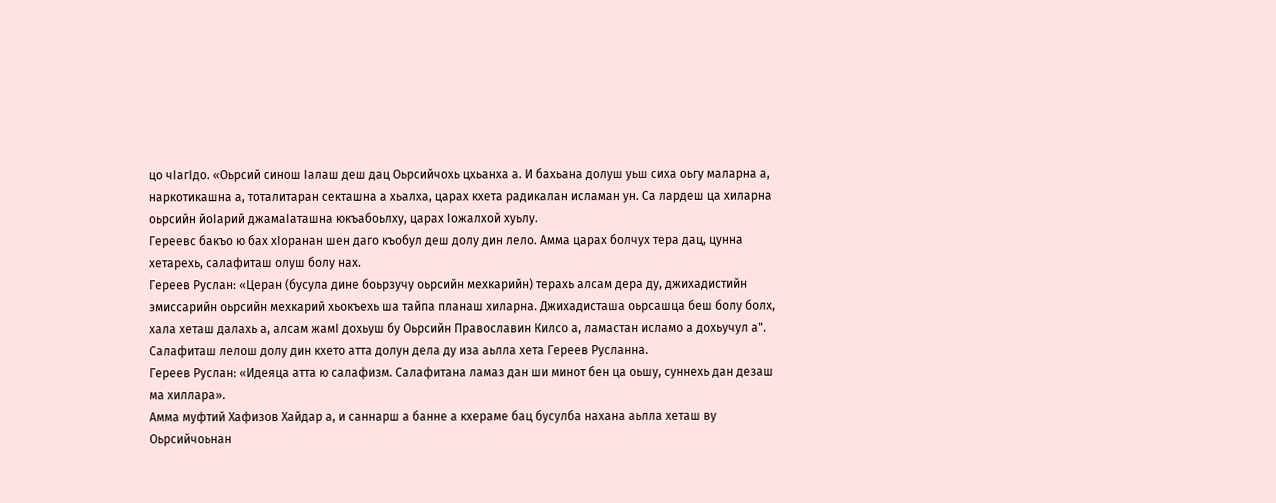цо чIагIдо. «Оьрсий синош Iалаш деш дац Оьрсийчохь цхьанха а. И бахьана долуш уьш сиха оьгу маларна а, наркотикашна а, тоталитаран секташна а хьалха, царах кхета радикалан исламан ун. Са лардеш ца хиларна оьрсийн йоIарий джамаIаташна юкъабоьлху, царах Iожалхой хуьлу.
Гереевс бакъо ю бах хIоранан шен даго къобул деш долу дин лело. Амма царах болчух тера дац, цунна хетарехь, салафиташ олуш болу нах.
Гереев Руслан: «Церан (бусула дине боьрзучу оьрсийн мехкарийн) терахь алсам дера ду, джихадистийн эмиссарийн оьрсийн мехкарий хьокъехь ша тайпа планаш хиларна. Джихадисташа оьрсашца беш болу болх, хала хеташ далахь а, алсам жамI дохьуш бу Оьрсийн Православин Килсо а, ламастан исламо а дохьучул а".
Салафиташ лелош долу дин кхето атта долун дела ду иза аьлла хета Гереев Русланна.
Гереев Руслан: «Идеяца атта ю салафизм. Салафитана ламаз дан ши минот бен ца оьшу, суннехь дан дезаш ма хиллара».
Амма муфтий Хафизов Хайдар а, и саннарш а банне а кхераме бац бусулба нахана аьлла хеташ ву Оьрсийчоьнан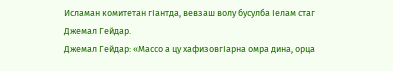Исламан комитетан гIантда, вевзаш волу бусулба Iелам стаг Джемал Гейдар.
Джемал Гейдар: «Массо а цу хафизовгIарна омра дина, орца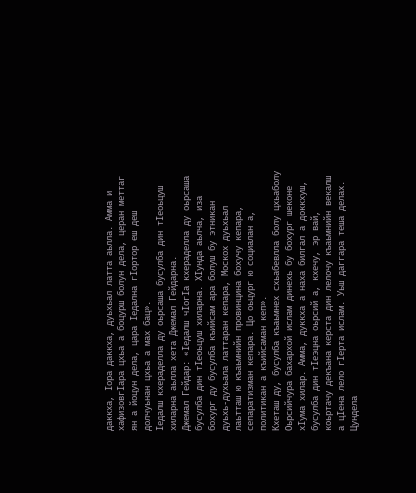даккха, Iора даккха, дуьхьал латта аьлла. Амма и хафизовгIара цхьа а боцурш болун дела, церан меттаг ян а йоцун дела, цара Iедална гIортор еш деш долчуьнан цхьа а мах бац».
Iедалш кхераделла ду оьрсаша бусулба дин тIеоьцуш хиларна аьлла хета Джемал Гейдарна.
Джемал Гейдар: «Iедалш чIогIа кхераделла ду оьрсаша бусулба дин тIеоьцуш хиларна. ХIунда аьлча, иза бохург ду бусулба къийсам ара болуш бу этникан дуьхь-духьала латтаран кепара, Москох дуьхьал лаьтташ ю къаьмнийн провинцина бохучу кепара, сепаратизман кепара. Цо оьцург ю социалан а, политикан а къийсаман кеп».
Кхеташ ду, бусулба къаьмнех схьабевлла болу цхьаболу Оьрсийчура бахархой ислам динехь бу бохург шеконе хIума хилар. Амма, дуккха а наха билгал а доккхуш, бусулба дин тIеэцна оьрсий а, кхечу, эр вай, коьртачу декъана керста дин лелочу къаьмнийн векалш а цIена лело гIерта ислам. Уьш даггара теша делах. Цундела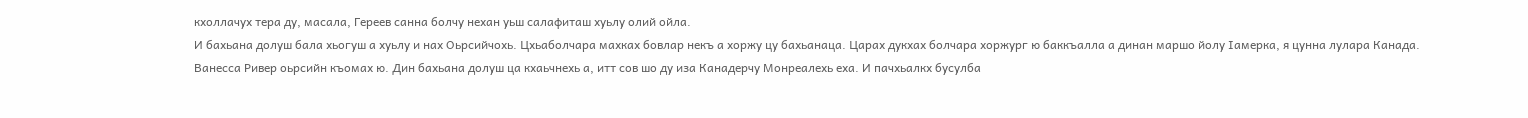кхоллачух тера ду, масала, Гереев санна болчу нехан уьш салафиташ хуьлу олий ойла.
И бахьана долуш бала хьогуш а хуьлу и нах Оьрсийчохь. Цхьаболчара махках бовлар некъ а хоржу цу бахьанаца. Царах дукхах болчара хоржург ю баккъалла а динан маршо йолу Iамерка, я цунна лулара Канада.
Ванесса Ривер оьрсийн къомах ю. Дин бахьана долуш ца кхаьчнехь а, итт сов шо ду иза Канадерчу Монреалехь еха. И пачхьалкх бусулба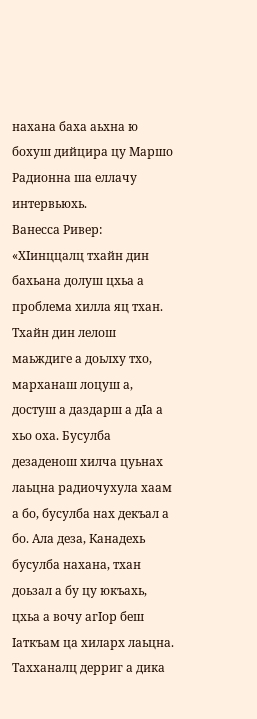нахана баха аьхна ю бохуш дийцира цу Маршо Радионна ша еллачу интервьюхь.
Ванесса Ривер: «ХIинццалц тхайн дин бахьана долуш цхьа а проблема хилла яц тхан. Тхайн дин лелош маьждиге а доьлху тхо, марханаш лоцуш а, достуш а даздарш а дIа а хьо оха. Бусулба дезаденош хилча цуьнах лаьцна радиочухула хаам а бо, бусулба нах декъал а бо. Ала деза, Канадехь бусулба нахана, тхан доьзал а бу цу юкъахь, цхьа а вочу агIор беш Iаткъам ца хиларх лаьцна. Тахханалц дерриг а дика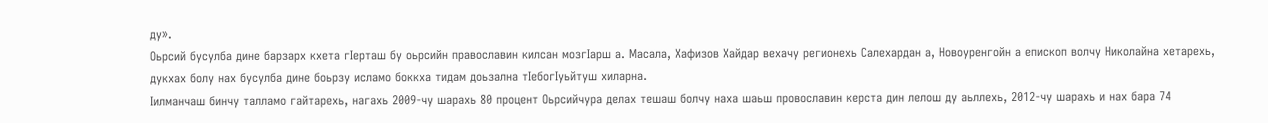ду».
Оьрсий бусулба дине барзарх кхета гIерташ бу оьрсийн православин килсан мозгIарш а. Масала, Хафизов Хайдар вехачу регионехь Салехардан а, Новоуренгойн а епископ волчу Николайна хетарехь, дукхах болу нах бусулба дине боьрзу исламо боккха тидам доьзална тIебогIуьйтуш хиларна.
Iилманчаш бинчу талламо гайтарехь, нагахь 2009-чу шарахь 80 процент Оьрсийчура делах тешаш болчу наха шаьш провославин керста дин лелош ду аьллехь, 2012-чу шарахь и нах бара 74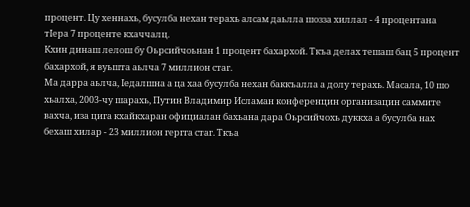процент. Цу хеннахь, бусулба нехан терахь алсам даьлла шозза хиллал - 4 процентана тIера 7 проценте кхаччалц.
Кхин динаш лелош бу Оьрсийчоьнан 1 процент бахархой. Ткъа делах тешаш бац 5 процент бахархой, я вуьшта аьлча 7 миллион стаг.
Ма дарра аьлча, Iедалшна а ца хаа бусулба нехан баккъалла а долу терахь. Масала, 10 шо хьалха, 2003-чу шарахь, Путин Владимир Исламан конференцин организацин саммите вахча, иза цига кхайкхаран официалан бахьана дара Оьрсийчохь дуккха а бусулба нах бехаш хилар - 23 миллион гергга стаг. Ткъа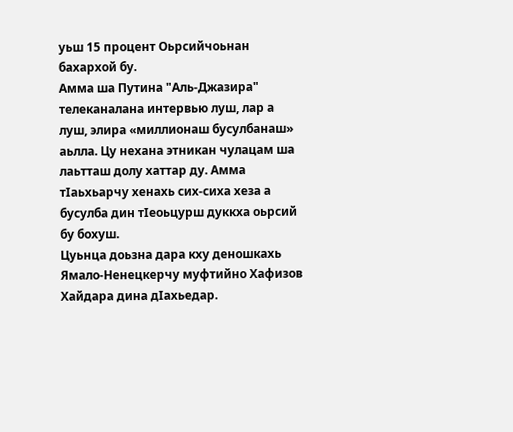уьш 15 процент Оьрсийчоьнан бахархой бу.
Амма ша Путина "Аль-Джазира" телеканалана интервью луш, лар а луш, элира «миллионаш бусулбанаш» аьлла. Цу нехана этникан чулацам ша лаьтташ долу хаттар ду. Амма тIаьхьарчу хенахь сих-сиха хеза а бусулба дин тIеоьцурш дуккха оьрсий бу бохуш.
Цуьнца доьзна дара кху деношкахь Ямало-Ненецкерчу муфтийно Хафизов Хайдара дина дIахьедар.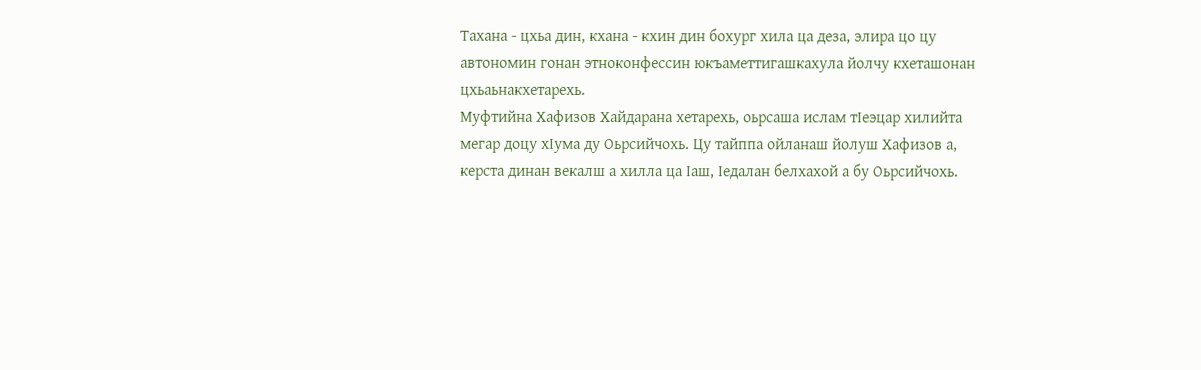Тахана - цхьа дин, кхана - кхин дин бохург хила ца деза, элира цо цу автономин гонан этноконфессин юкъаметтигашкахула йолчу кхеташонан цхьаьнакхетарехь.
Муфтийна Хафизов Хайдарана хетарехь, оьрсаша ислам тIеэцар хилийта мегар доцу хIума ду Оьрсийчохь. Цу тайппа ойланаш йолуш Хафизов а, керста динан векалш а хилла ца Iаш, Iедалан белхахой а бу Оьрсийчохь.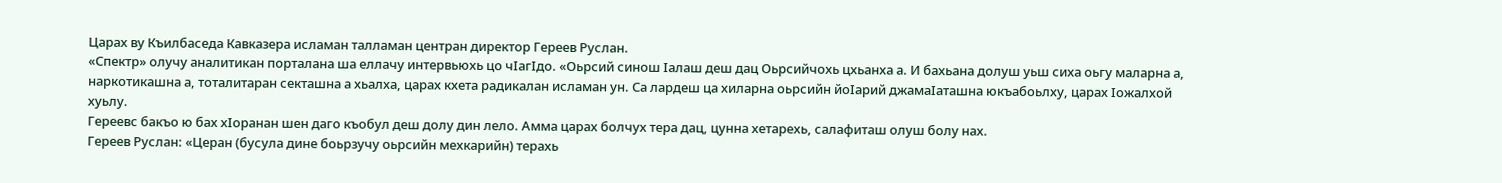Царах ву Къилбаседа Кавказера исламан талламан центран директор Гереев Руслан.
«Спектр» олучу аналитикан порталана ша еллачу интервьюхь цо чIагIдо. «Оьрсий синош Iалаш деш дац Оьрсийчохь цхьанха а. И бахьана долуш уьш сиха оьгу маларна а, наркотикашна а, тоталитаран секташна а хьалха, царах кхета радикалан исламан ун. Са лардеш ца хиларна оьрсийн йоIарий джамаIаташна юкъабоьлху, царах Iожалхой хуьлу.
Гереевс бакъо ю бах хIоранан шен даго къобул деш долу дин лело. Амма царах болчух тера дац, цунна хетарехь, салафиташ олуш болу нах.
Гереев Руслан: «Церан (бусула дине боьрзучу оьрсийн мехкарийн) терахь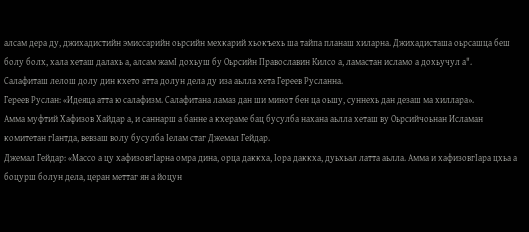алсам дера ду, джихадистийн эмиссарийн оьрсийн мехкарий хьокъехь ша тайпа планаш хиларна. Джихадисташа оьрсашца беш болу болх, хала хеташ далахь а, алсам жамI дохьуш бу Оьрсийн Православин Килсо а, ламастан исламо а дохьучул а".
Салафиташ лелош долу дин кхето атта долун дела ду иза аьлла хета Гереев Русланна.
Гереев Руслан: «Идеяца атта ю салафизм. Салафитана ламаз дан ши минот бен ца оьшу, суннехь дан дезаш ма хиллара».
Амма муфтий Хафизов Хайдар а, и саннарш а банне а кхераме бац бусулба нахана аьлла хеташ ву Оьрсийчоьнан Исламан комитетан гIантда, вевзаш волу бусулба Iелам стаг Джемал Гейдар.
Джемал Гейдар: «Массо а цу хафизовгIарна омра дина, орца даккха, Iора даккха, дуьхьал латта аьлла. Амма и хафизовгIара цхьа а боцурш болун дела, церан меттаг ян а йоцун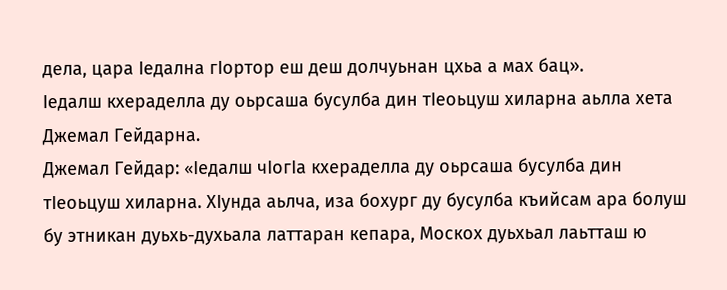дела, цара Iедална гIортор еш деш долчуьнан цхьа а мах бац».
Iедалш кхераделла ду оьрсаша бусулба дин тIеоьцуш хиларна аьлла хета Джемал Гейдарна.
Джемал Гейдар: «Iедалш чIогIа кхераделла ду оьрсаша бусулба дин тIеоьцуш хиларна. ХIунда аьлча, иза бохург ду бусулба къийсам ара болуш бу этникан дуьхь-духьала латтаран кепара, Москох дуьхьал лаьтташ ю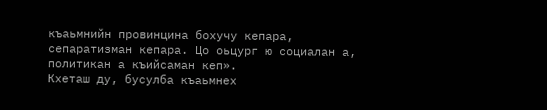къаьмнийн провинцина бохучу кепара, сепаратизман кепара. Цо оьцург ю социалан а, политикан а къийсаман кеп».
Кхеташ ду, бусулба къаьмнех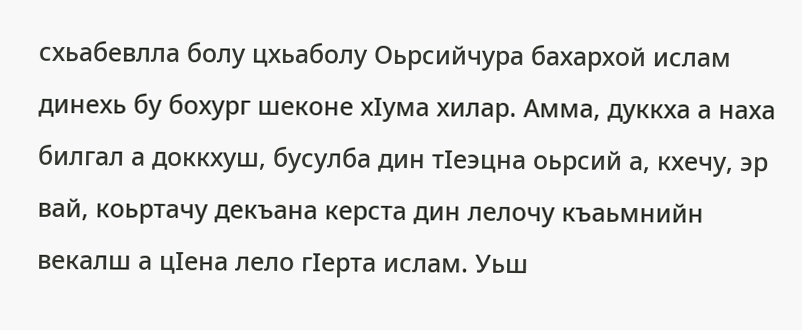схьабевлла болу цхьаболу Оьрсийчура бахархой ислам динехь бу бохург шеконе хIума хилар. Амма, дуккха а наха билгал а доккхуш, бусулба дин тIеэцна оьрсий а, кхечу, эр вай, коьртачу декъана керста дин лелочу къаьмнийн векалш а цIена лело гIерта ислам. Уьш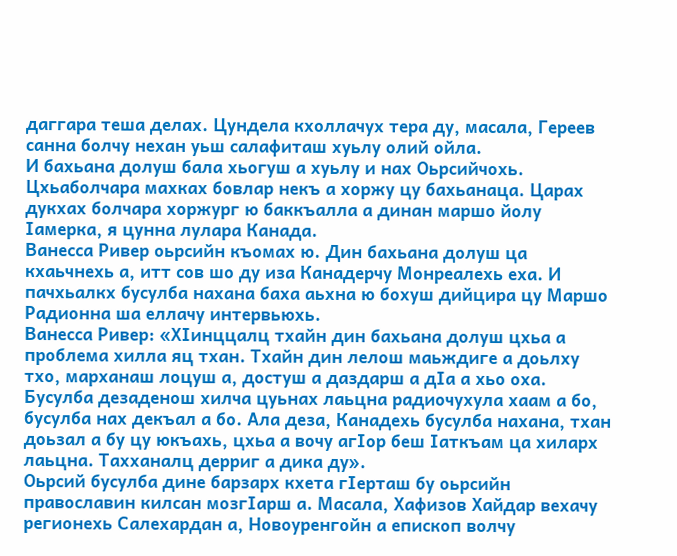даггара теша делах. Цундела кхоллачух тера ду, масала, Гереев санна болчу нехан уьш салафиташ хуьлу олий ойла.
И бахьана долуш бала хьогуш а хуьлу и нах Оьрсийчохь. Цхьаболчара махках бовлар некъ а хоржу цу бахьанаца. Царах дукхах болчара хоржург ю баккъалла а динан маршо йолу Iамерка, я цунна лулара Канада.
Ванесса Ривер оьрсийн къомах ю. Дин бахьана долуш ца кхаьчнехь а, итт сов шо ду иза Канадерчу Монреалехь еха. И пачхьалкх бусулба нахана баха аьхна ю бохуш дийцира цу Маршо Радионна ша еллачу интервьюхь.
Ванесса Ривер: «ХIинццалц тхайн дин бахьана долуш цхьа а проблема хилла яц тхан. Тхайн дин лелош маьждиге а доьлху тхо, марханаш лоцуш а, достуш а даздарш а дIа а хьо оха. Бусулба дезаденош хилча цуьнах лаьцна радиочухула хаам а бо, бусулба нах декъал а бо. Ала деза, Канадехь бусулба нахана, тхан доьзал а бу цу юкъахь, цхьа а вочу агIор беш Iаткъам ца хиларх лаьцна. Тахханалц дерриг а дика ду».
Оьрсий бусулба дине барзарх кхета гIерташ бу оьрсийн православин килсан мозгIарш а. Масала, Хафизов Хайдар вехачу регионехь Салехардан а, Новоуренгойн а епископ волчу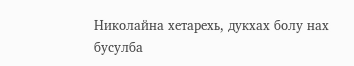Николайна хетарехь, дукхах болу нах бусулба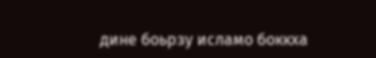дине боьрзу исламо боккха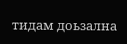тидам доьзална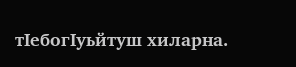тIебогIуьйтуш хиларна.